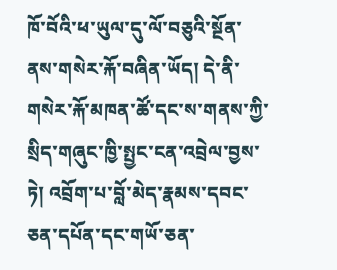ཁོ་བོའི་ཕ་ཡུལ་དུ་ལོ་བཅུའི་སྔོན་ནས་གསེར་རྐོ་བཞིན་ཡོད། དེ་ནི་གསེར་རྐོ་མཁན་ཚོ་དང་ས་གནས་ཀྱི་སྲིད་གཞུང་ཁྱི་སྤྱང་ངན་འབྲེལ་བྱས་ཏེ། འབྲོག་པ་བློ་མེད་རྣམས་དབང་ཅན་དཔོན་དང་གཡོ་ཅན་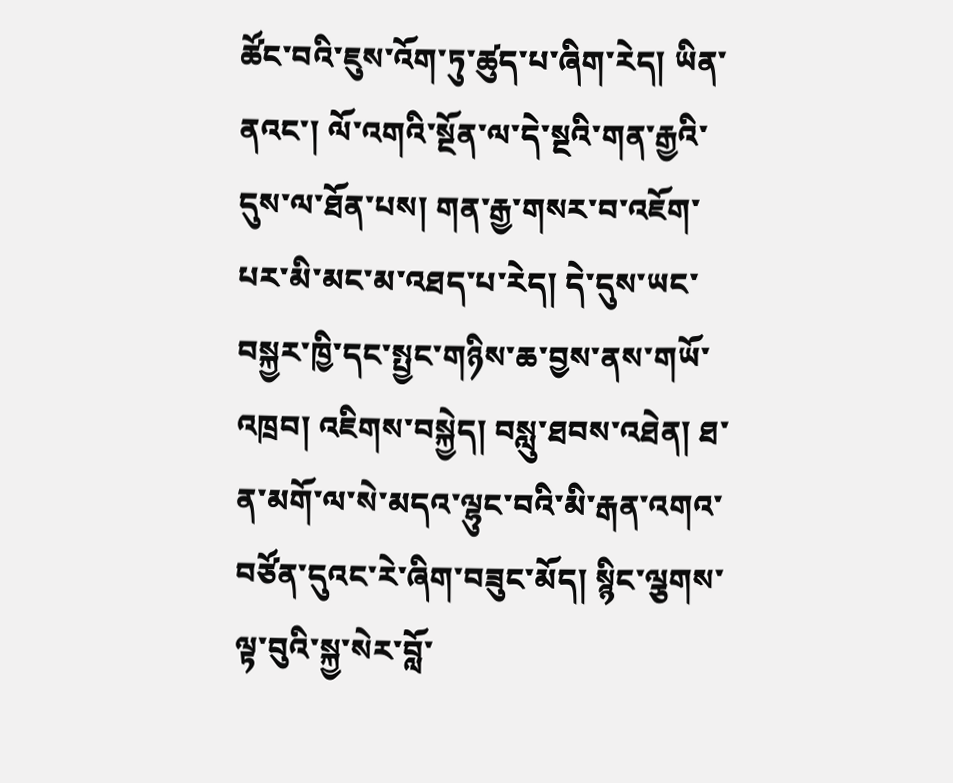ཚོང་བའི་ཇུས་འོག་ཏུ་ཚུད་པ་ཞིག་རེད། ཡིན་ནའང་། ལོ་འགའི་སྔོན་ལ་དེ་སྔའི་གན་རྒྱའི་དུས་ལ་ཐོན་པས། གན་རྒྱ་གསར་བ་འཇོག་པར་མི་མང་མ་འཐད་པ་རེད། དེ་དུས་ཡང་བསྐྱར་ཁྱི་དང་སྤྱང་གཉིས་ཆ་བྱས་ནས་གཡོ་འཁྲབ། འཇིགས་བསྐྱེད། བསླུ་ཐབས་འཐེན། ཐ་ན་མགོ་ལ་སེ་མདའ་ལྷུང་བའི་མི་རྒན་འགའ་བཙོན་དུའང་རེ་ཞིག་བཟུང་མོད། སྙིང་ལྕགས་ལྟ་བུའི་སྐྱ་སེར་བློ་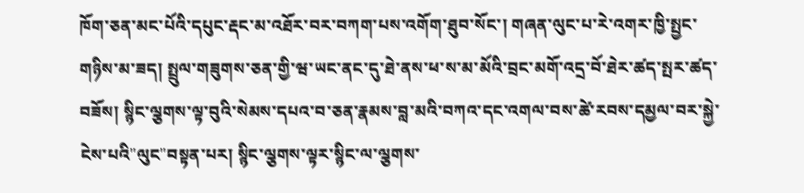ཁོག་ཅན་མང་པོའི་དཔུང་རྡང་མ་འཐོར་བར་བཀག་པས་འགོག་ཐུབ་སོང་། གཞན་ལུང་པ་རེ་འགར་ཁྱི་སྤྱང་གཉིས་མ་ཟད། སྤྲུལ་གཟུགས་ཅན་གྱི་ཝ་ཡང་ནང་དུ་ཐེ་ནས་ཕ་ས་མ་མོའི་བྲང་མགོ་འདྲ་བོ་ཐེར་ཚད་སྤར་ཚད་བཟོས། སྙིང་ལྕགས་ལྟ་བུའི་སེམས་དཔའ་བ་ཅན་རྣམས་བླ་མའི་བཀའ་དང་འགལ་བས་ཚེ་རབས་དམྱལ་བར་སྐྱེ་ངེས་པའི"ལུང"བསྟན་པར། སྙིང་ལྕགས་ལྟར་སྙིང་ལ་ལྕགས་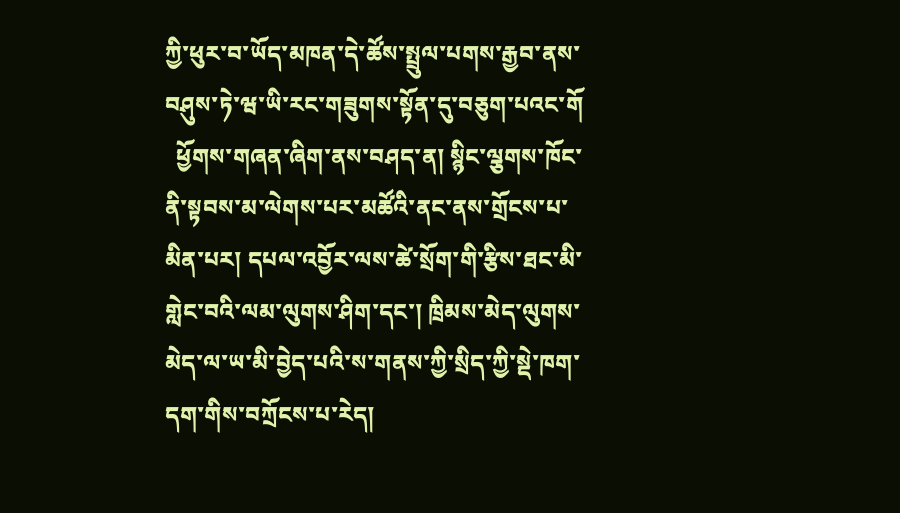ཀྱི་ཕུར་བ་ཡོད་མཁན་དེ་ཚོས་སྤྲུལ་པགས་རྒྱབ་ནས་བཤུས་ཏེ་ཝ་ཡི་རང་གཟུགས་སྟོན་དུ་བཅུག་པའང་གོ
  ཕྱོགས་གཞན་ཞིག་ནས་བཤད་ན། སྙིང་ལྕགས་ཁོང་ནི་སྟབས་མ་ལེགས་པར་མཚོའི་ནང་ནས་གྲོངས་པ་མིན་པར། དཔལ་འབྱོར་ལས་ཚེ་སྲོག་གི་རྩིས་ཐང་མི་གླེང་བའི་ལམ་ལུགས་ཤིག་དང་། ཁྲིམས་མེད་ལུགས་མེད་ལ་ཡ་མི་བྱེད་པའི་ས་གནས་ཀྱི་སྲིད་ཀྱི་སྡེ་ཁག་དག་གིས་བཀྲོངས་པ་རེད།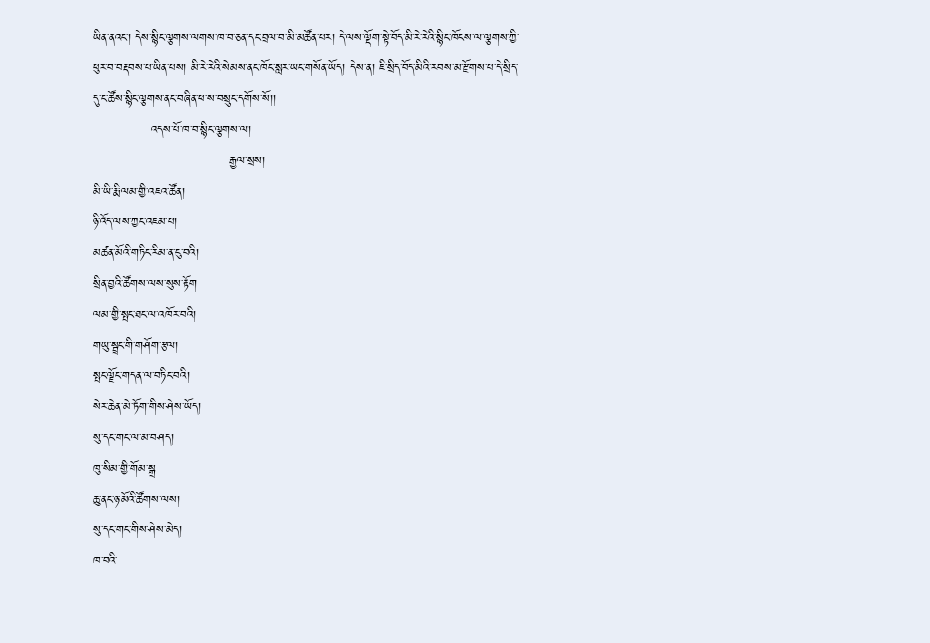ཡིན་ནའང་། དེས་སྙིང་ལྕགས་ལགས་ཁ་བ་ཅན་དང་བྲལ་བ་མི་མཚོན་པར། དེ་ལས་ལྡོག་སྟེ་བོད་མི་རེ་རེའི་སྙིང་ཁོངས་ལ་ལྕགས་ཀྱི་ཕུར་བ་བརྡབས་པ་ཡིན་པས། མི་རེ་རེའི་སེམས་ནང་ཁོང་སླར་ཡང་གསོན་ཡོད། དེས་ན། ཇི་སྲིད་བོད་མིའི་རབས་མ་རྫོགས་པ་དེ་སྲིད་དུ་ང་ཚོས་སྙིང་ལྕགས་ནང་བཞིན་ཕ་ས་བསྲུང་དགོས་སོ།།
              འདས་པོ་ཁ་བ་སྙིང་ལྕགས་ལ།
                                 རྒྱལ་སྲས།
མི་ཡི་རྨི་ལམ་གྱི་འཇའ་ཚོན།
ཉི་འོད་ལས་ཀྱང་འཇམ་པ།
མཚན་མོའི་གཏིང་རིམ་ན་ངུ་བའི།
སྲིན་བྱའི་ཚོགས་ལས་སུས་རྟོག
ལམ་གྱི་སྤང་ཐང་ལ་འཁོར་བའི།
གཡུ་སྦྲང་གི་གཤོག་རྩལ།
སྤང་ལྗོང་གདན་ལ་བཏིང་བའི།
སེར་ཆེན་མེ་ཏོག་གིས་ཤེས་ཡོད།
སུ་དང་གང་ལ་མ་བཤད།
ཁུ་སིམ་གྱི་གོམ་སྒྲ
ཆུ་ནང་ཉ་མོའི་ཚོགས་ལས།
སུ་དང་གང་གིས་ཤེས་མེད།
ཁ་བའི་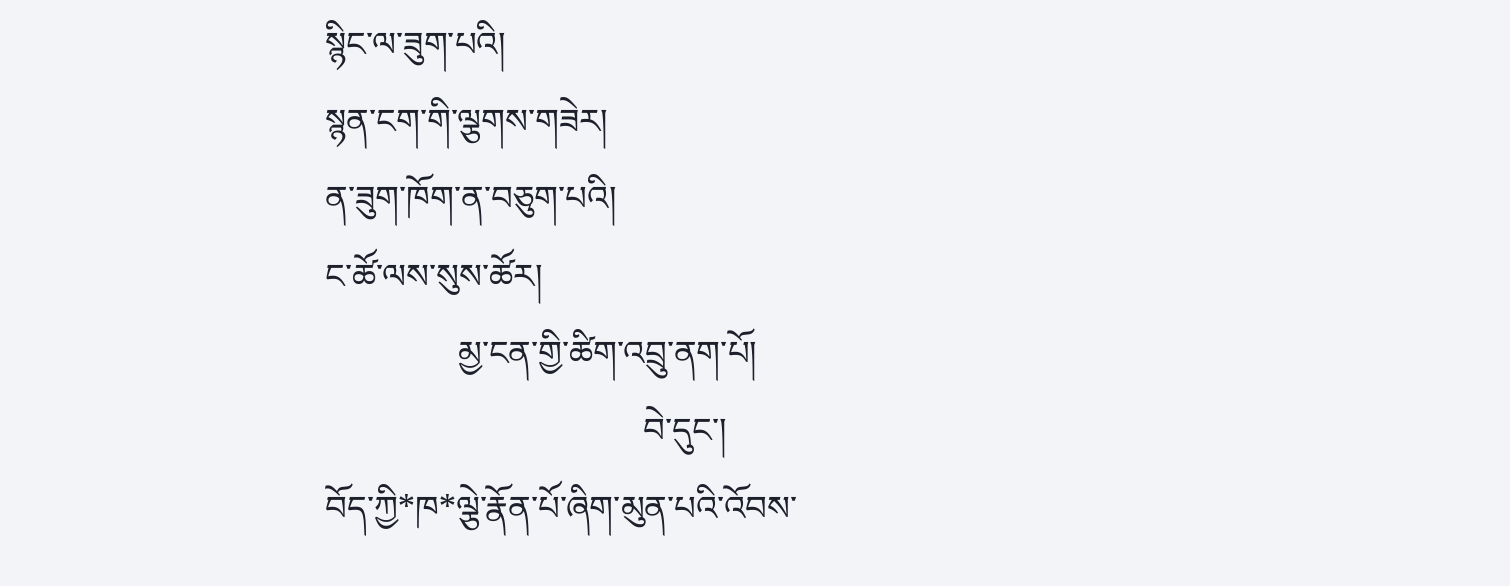སྙིང་ལ་ཟུག་པའི།
སྙན་ངག་གི་ལྕགས་གཟེར།
ན་ཟུག་ཁོག་ན་བཅུག་པའི།
ང་ཚོ་ལས་སུས་ཚོར།
               མྱ་ངན་གྱི་ཚིག་འབྲུ་ནག་པོ།
                                    བེ་དུང་།
བོད་ཀྱི*ཁ*ལྕེ་རྣོན་པོ་ཞིག་མུན་པའི་འོབས་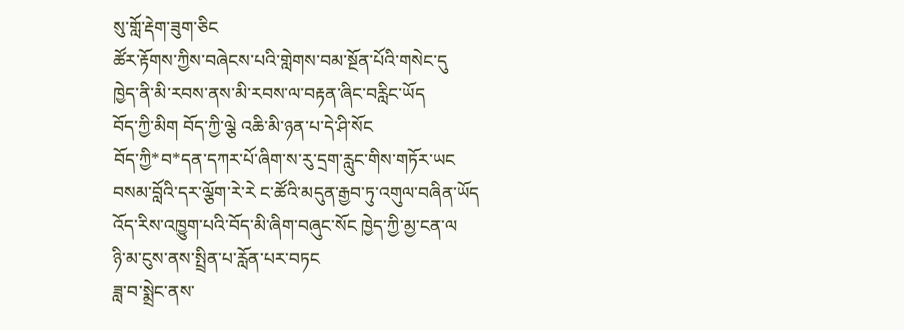སུ་གློ་རྡེག་ཟུག་ཅིང
ཚོར་རྟོགས་ཀྱིས་བཞེངས་པའི་གླེགས་བམ་སྔོན་པོའི་གསེང་དུ
ཁྱེད་ནི་མི་རབས་ནས་མི་རབས་ལ་བརྟན་ཞིང་བརླིང་ཡོད
བོད་ཀྱི་མིག བོད་ཀྱི་ལྕེ འཆི་མི་ཉན་པ་དེ་ཤི་སོང
བོད་ཀྱི*བ*དན་དཀར་པོ་ཞིག་ས་རུ་དྲག་རླུང་གིས་གཏོར་ཡང
བསམ་བློའི་དར་ལྕོག་རེ་རེ ང་ཚོའི་མདུན་རྒྱབ་ཏུ་འགུལ་བཞིན་ཡོད
འོད་རིས་འཁྱུག་པའི་བོད་མི་ཞིག་བཞུང་སོང ཁྱེད་ཀྱི་མྱ་ངན་ལ
ཉི་མ་ངུས་ནས་སྤྲིན་པ་རློན་པར་བཏང
ཟླ་བ་སྨྲེང་ནས་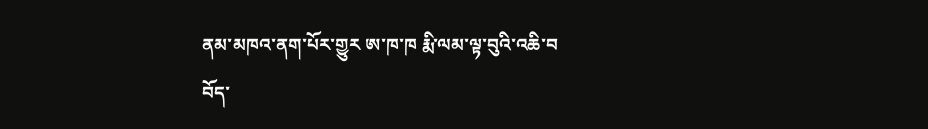ནམ་མཁའ་ནག་པོར་གྱུར ཨ་ཁ་ཁ རྨི་ལམ་ལྟ་བུའི་འཆི་བ
བོད་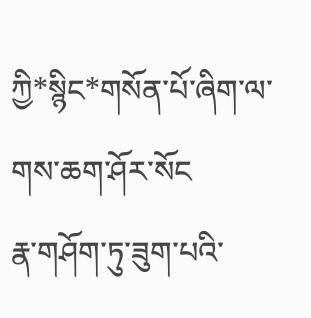ཀྱི*སྙིང*གསོན་པོ་ཞིག་ལ་གས་ཆག་ཤོར་སོང
རྣ་གཤོག་ཏུ་ཟུག་པའི་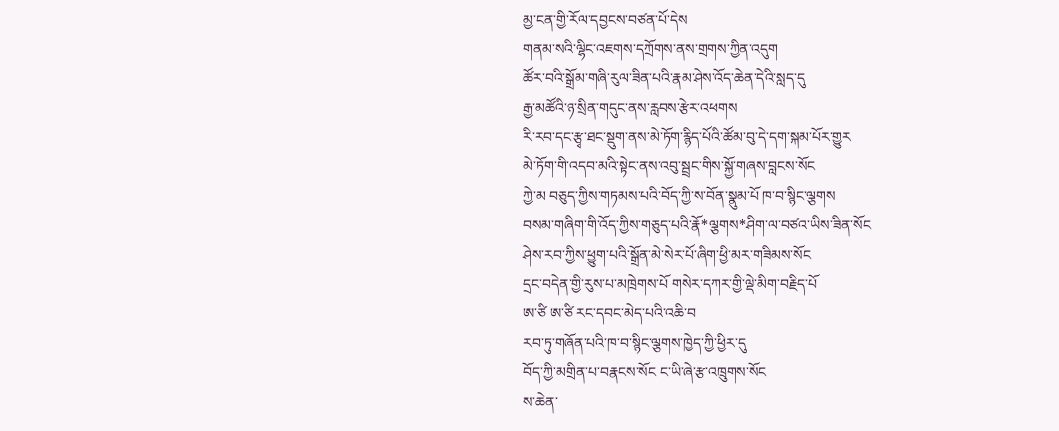མྱ་ངན་གྱི་རོལ་དབྱངས་བཙན་པོ་དེས
གནམ་སའི་ལྷིང་འཇགས་དཀྲོགས་ནས་གྲགས་ཀྱིན་འདུག
ཚོར་བའི་སྒྲོམ་གཞི་རུལ་ཟིན་པའི་རྣམ་ཤེས་འོད་ཆེན་དེའི་སླད་དུ
རྒྱ་མཚོའི་ཉ་སྲིན་གདུང་ནས་རླབས་རྩེར་འཕགས
རི་རབ་དང་རྩྭ་ཐང་སྡུག་ནས་མེ་ཏོག་རྙིད་པོའི་ཚོམ་བུ་དེ་དག་སྐམ་པོར་གྱུར
མེ་ཏོག་གི་འདབ་མའི་སྟེང་ནས་འབུ་སྦྲང་གིས་སྐྱོ་གཞས་བླངས་སོང
ཀྱེ་མ བཅུད་ཀྱིས་གཏམས་པའི་བོད་ཀྱི་ས་བོན་སྣུམ་པོ ཁ་བ་སྙིང་ལྕགས
བསམ་གཞིག་གི་འོད་ཀྱིས་གཅུད་པའི་རྣོ*ལྕགས*ཤིག་ལ་བཙའ་ཡིས་ཟིན་སོང
ཤེས་རབ་ཀྱིས་ཕྱུག་པའི་སྒྲོན་མེ་སེར་པོ་ཞིག་ཕྱི་མར་གཟིམས་སོང
དྲང་བདེན་གྱི་རུས་པ་མཁྲེགས་པོ གསེར་དཀར་གྱི་ལྡེ་མིག་བརྗིད་པོ
ཨ་ཙི ཨ་ཙི རང་དབང་མེད་པའི་འཆི་བ
རབ་ཏུ་གཞོན་པའི་ཁ་བ་སྙིང་ལྕགས་ཁྱེད་ཀྱི་ཕྱིར་དུ
བོད་ཀྱི་མགྲིན་པ་བརྣངས་སོང ང་ཡི་ཞེ་རྩ་འཁྲུགས་སོང
ས་ཆེན་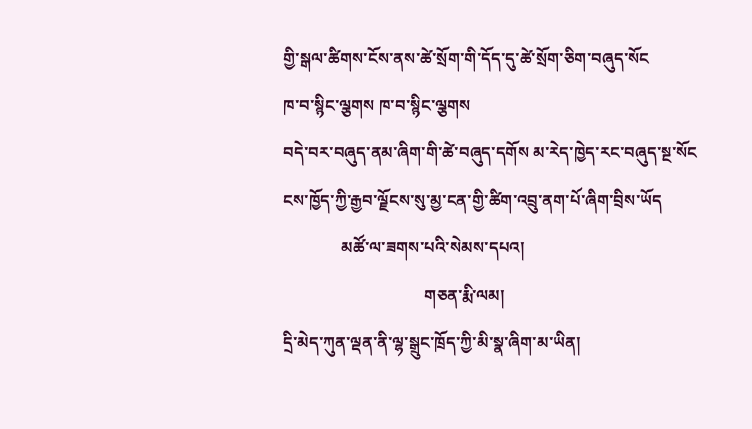གྱི་སྒལ་ཚིགས་ངོས་ནས་ཚེ་སྲོག་གི་དོད་དུ་ཚེ་སྲོག་ཅིག་བཞུད་སོང
ཁ་བ་སྙིང་ལྕགས ཁ་བ་སྙིང་ལྕགས
བདེ་བར་བཞུད་ནམ་ཞིག་གི་ཚེ་བཞུད་དགོས མ་རེད་ཁྱེད་རང་བཞུད་སྔ་སོང
ངས་ཁྱོད་ཀྱི་རྒྱབ་ལྗོངས་སུ་མྱ་ངན་གྱི་ཚིག་འབྲུ་ནག་པོ་ཞིག་བྲིས་ཡོད
              མཚོ་ལ་ཟགས་པའི་སེམས་དཔའ།
                                  གཅན་རྨི་ལམ།
དྲི་མེད་ཀུན་ལྡན་ནི་ལྷ་སྒྲུང་ཁྲོད་ཀྱི་མི་སྣ་ཞིག་མ་ཡིན།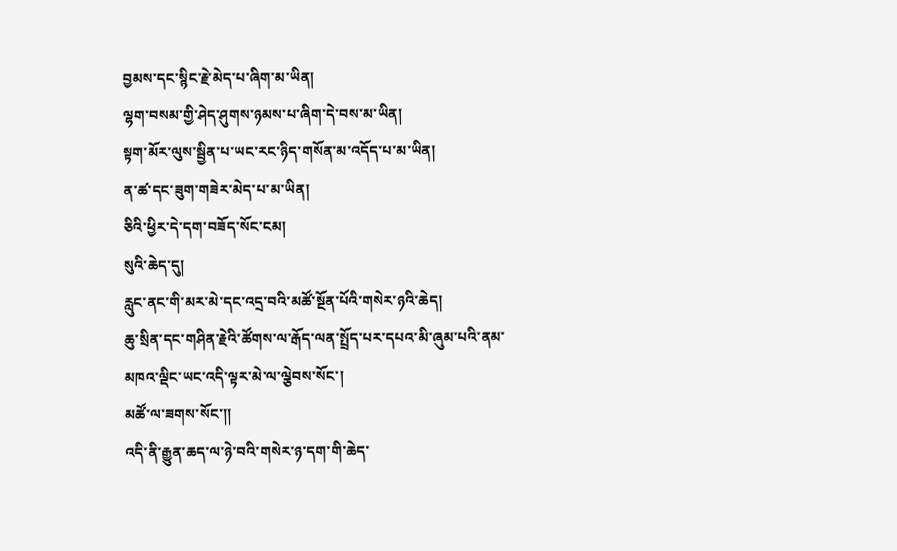བྱམས་དང་སྙིང་རྗེ་མེད་པ་ཞིག་མ་ཡིན།
ལྷག་བསམ་གྱི་ཤེད་ཤུགས་ཉམས་པ་ཞིག་དེ་བས་མ་ཡིན།
སྟག་མོར་ལུས་སྦྱིན་པ་ཡང་རང་ཉིད་གསོན་མ་འདོད་པ་མ་ཡིན།
ན་ཚ་དང་ཟུག་གཟེར་མེད་པ་མ་ཡིན།
ཅིའི་ཕྱིར་དེ་དག་བཟོད་སོང་ངམ།
སུའི་ཆེད་དུ།
རླུང་ནང་གི་མར་མེ་དང་འདྲ་བའི་མཚོ་སྔོན་པོའི་གསེར་ཉའི་ཆེད།
ཆུ་སྲིན་དང་གཤིན་རྗེའི་ཚོགས་ལ་རྒོད་ལན་སྤྲོད་པར་དཔའ་མི་ཞུམ་པའི་ནམ་མཁའ་ལྡིང་ཡང་འདི་ལྟར་མེ་ལ་ལྕེབས་སོང་།
མཚོ་ལ་ཟགས་སོང་།།
འདི་ནི་རྒྱུན་ཆད་ལ་ཉེ་བའི་གསེར་ཉ་དག་གི་ཆེད་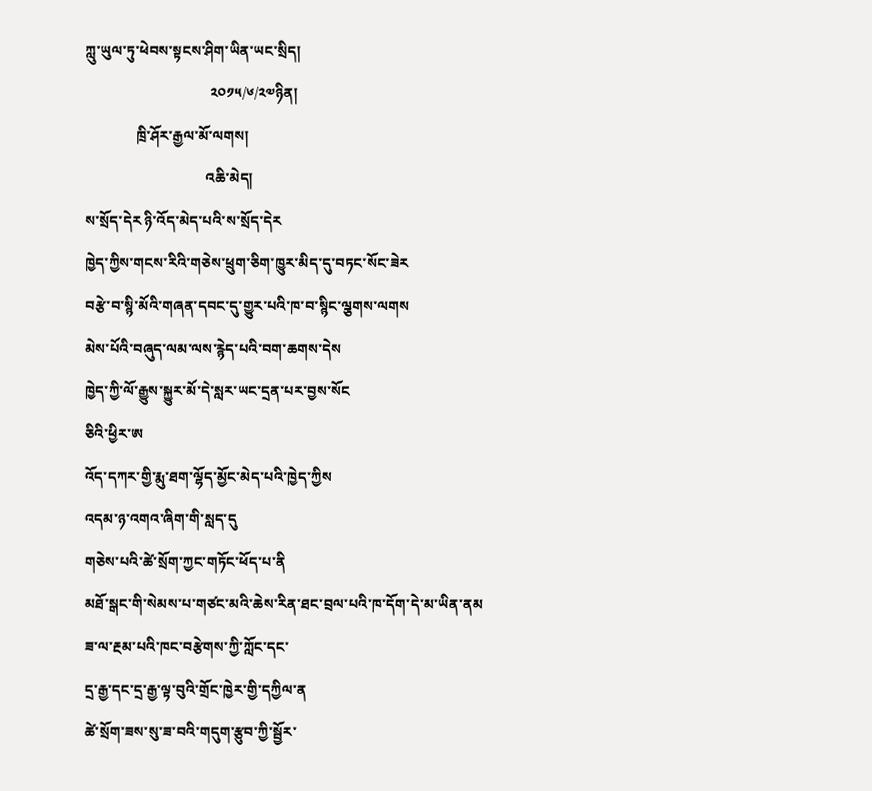ཀླུ་ཡུལ་ཏུ་ཕེབས་སྟངས་ཤིག་ཡིན་ཡང་སྲིད།
                                  ༢༠༡༥/༦/༢༧ཉིན།
              ཁྲི་ཤོར་རྒྱལ་མོ་ལགས།
                                 འཆི་མེད།
ས་སྲོད་དེར ཉི་འོད་མེད་པའི་ས་སྲོད་དེར
ཁྱེད་ཀྱིས་གངས་རིའི་གཅེས་ཕྲུག་ཅིག་ཁྱུར་མིད་དུ་བཏང་སོང་ཟེར
བརྩེ་བ་སྙི་མོའི་གཞན་དབང་དུ་གྱུར་པའི་ཁ་བ་སྙིང་ལྕགས་ལགས
མེས་པོའི་བཞུད་ལམ་ལས་རྙེད་པའི་བག་ཆགས་དེས
ཁྱེད་ཀྱི་ལོ་རྒྱུས་སྐྱུར་མོ་དེ་སླར་ཡང་དྲན་པར་བྱས་སོང
ཅིའི་ཕྱིར་ཨ
འོད་དཀར་གྱི་རྨུ་ཐག་ལྷོད་མྱོང་མེད་པའི་ཁྱེད་ཀྱིས
འདམ་ཉ་འགའ་ཞིག་གི་སླད་དུ
གཅེས་པའི་ཚེ་སྲོག་ཀྱང་གཏོང་ཕོད་པ་ནི
མཐོ་སྒང་གི་སེམས་པ་གཙང་མའི་ཆེས་རིན་ཐང་བྲལ་པའི་ཁ་དོག་དེ་མ་ཡིན་ནམ
ཟ་ལ་རྔམ་པའི་ཁང་བརྩེགས་ཀྱི་ཀློང་དང་
དྲ་རྒྱ་དང་དྲ་རྒྱ་ལྟ་བུའི་གྲོང་ཁྱེར་གྱི་དཀྱིལ་ན
ཚེ་སྲོག་ཟས་སུ་ཟ་བའི་གདུག་རྩུབ་ཀྱི་སྦྱོར་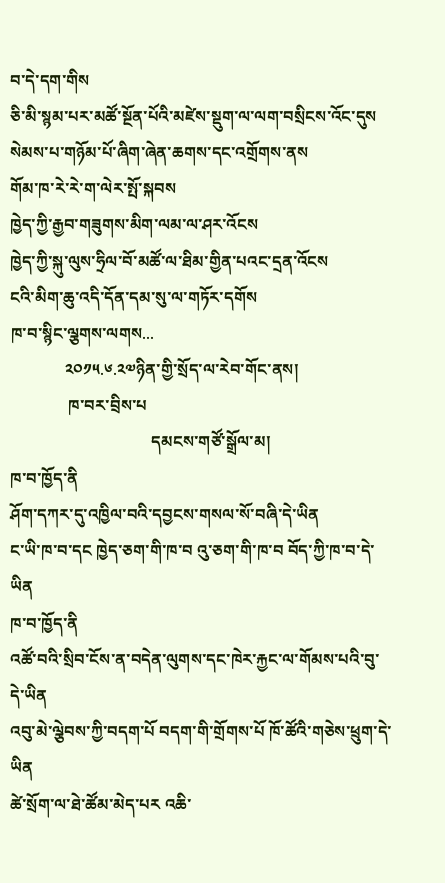བ་དེ་དག་གིས
ཅི་མི་སྙམ་པར་མཚོ་སྔོན་པོའི་མཛེས་སྡུག་ལ་ལག་བསྲིངས་འོང་དུས
སེམས་པ་གཉོམ་པོ་ཞིག་ཞེན་ཆགས་དང་འགྲོགས་ནས
གོམ་ཁ་རེ་རེ་ག་ལེར་སྤོ་སྐབས
ཁྱེད་ཀྱི་རྒྱབ་གཟུགས་མིག་ལམ་ལ་ཤར་འོངས
ཁྱེད་ཀྱི་སྐུ་ལུས་ཧྲིལ་བོ་མཚོ་ལ་ཐིམ་གྱིན་པའང་དྲན་འོངས
ངའི་མིག་ཆུ་འདི་དོན་དམ་སུ་ལ་གཏོར་དགོས
ཁ་བ་སྙིང་ལྕགས་ལགས...
             ༢༠༡༥.༦.༢༧ཉིན་གྱི་སྲོད་ལ་རེབ་གོང་ནས།
              ཁ་བར་བྲིས་པ
                                  དམངས་གཙོ་སྒྲོལ་མ།
ཁ་བ་ཁྱོད་ནི
ཤོག་དཀར་དུ་འཁྱིལ་བའི་དབྱངས་གསལ་སོ་བཞི་དེ་ཡིན
ང་ཡི་ཁ་བ་དང ཁྱེད་ཅག་གི་ཁ་བ འུ་ཅག་གི་ཁ་བ བོད་ཀྱི་ཁ་བ་དེ་ཡིན
ཁ་བ་ཁྱོད་ནི
འཚོ་བའི་སྲིབ་ངོས་ན་བདེན་ལུགས་དང་ཁེར་རྐྱང་ལ་གོམས་པའི་བུ་དེ་ཡིན
འབུ་མེ་ལྕེབས་ཀྱི་བདག་པོ བདག་གི་གྲོགས་པོ ཁོ་ཚོའི་གཅེས་ཕྲུག་དེ་ཡིན
ཚེ་སྲོག་ལ་ཐེ་ཚོམ་མེད་པར འཆི་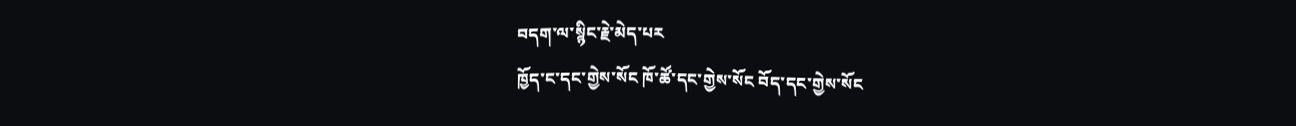བདག་ལ་སྙིང་རྗེ་མེད་པར
ཁྱོད་ང་དང་གྱེས་སོང ཁོ་ཚོ་དང་གྱེས་སོང བོད་དང་གྱེས་སོང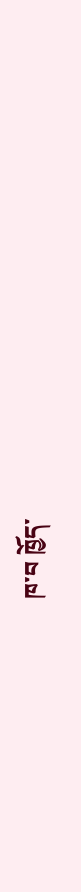ཁ་བ ཁྱོད་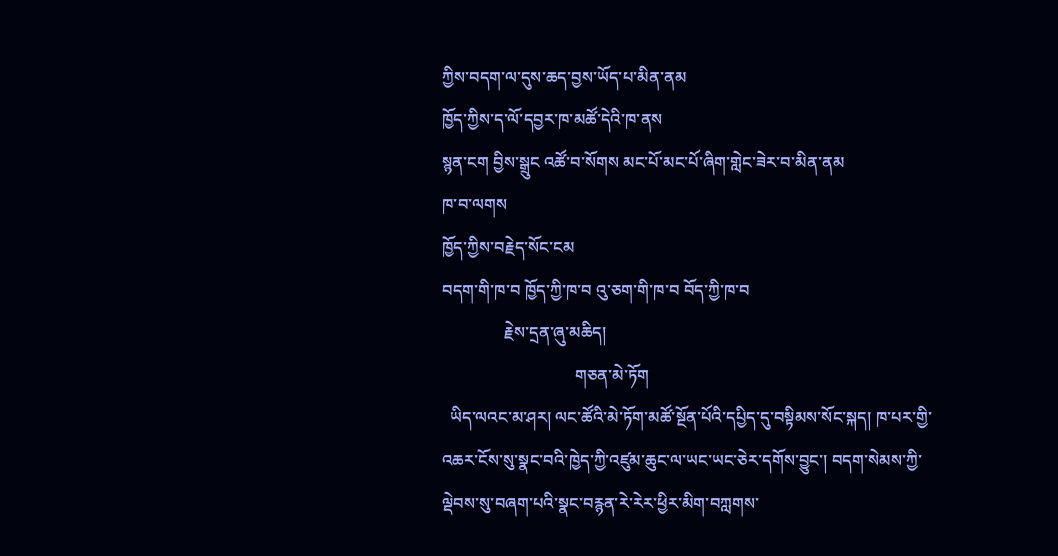ཀྱིས་བདག་ལ་དུས་ཆད་བྱས་ཡོད་པ་མིན་ནམ
ཁྱོད་ཀྱིས་ད་ལོ་དབྱར་ཁ་མཚོ་དེའི་ཁ་ནས
སྙན་ངག བྱིས་སྒྲུང འཚོ་བ་སོགས མང་པོ་མང་པོ་ཞིག་གླེང་ཟེར་བ་མིན་ནམ
ཁ་བ་ལགས
ཁྱོད་ཀྱིས་བརྗེད་སོང་ངམ
བདག་གི་ཁ་བ ཁྱོད་ཀྱི་ཁ་བ འུ་ཅག་གི་ཁ་བ བོད་ཀྱི་ཁ་བ
               རྗེས་དྲན་ཞུ་མཆིད།
                                གཅན་མེ་ཏོག
  ཡིད་ལའང་མ་ཤར། ལང་ཚོའི་མེ་ཏོག་མཚོ་སྔོན་པོའི་དཔྱིད་དུ་བསྟིམས་སོང་སྐད། ཁ་པར་གྱི་འཆར་ངོས་སུ་སྣང་བའི་ཁྱེད་ཀྱི་འཛུམ་ཆུང་ལ་ཡང་ཡང་ཅེར་དགོས་བྱུང་། བདག་སེམས་ཀྱི་ལྡེབས་སུ་བཞག་པའི་སྣང་བརྙན་རེ་རེར་ཕྱིར་མིག་བཀླགས་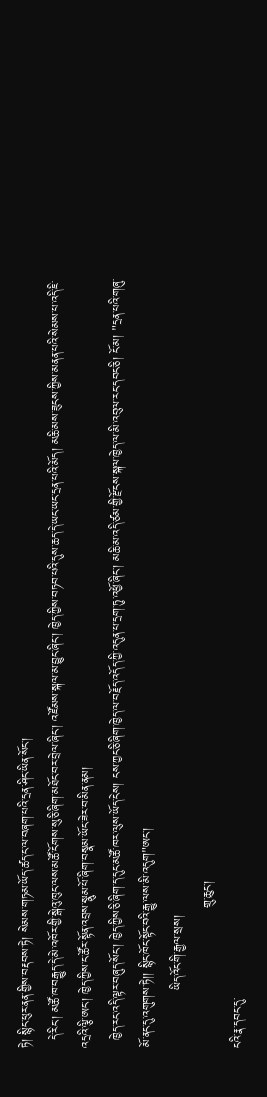ཏེ། སྙིང་ཕུར་ནན་གྱིས་བརྡབས་ཏེ། སེམས་གཏམ་ཡོད་ཚད་ང་ལ་བཞག་པའི་དྲན་ཤིང་ཡིན་སོང་།
  དེ་རིང་། མཚོ་ཁ་བརྒྱུད་དེ་མེ་འཁོར་གྱི་སྒེའུ་ཁུང་ལས་མཚོ་ངོགས་སུ་ཅི་ཞིག་མཐོང་བར་བྲེལ་ཞིང་། འཛོམས་སྐལ་མ་བྱུང་ཞིང་། ཁྱེད་ཀྱིས་བཏབ་པའི་དུས་ཆད་དེ་ཡང་ཡང་དྲན་པའི་མོད། མཆི་མས་ཟུངས་ཀྱིས་མནན་པའི་སེམས་པ་འདི་ཇི་འདྲའི་ལྕི་ཨང་། ཁྱེད་ཀྱིས་ང་ཚོར་སྟོན་འབྲས་སྣུམ་པོ་ཞིག་བསྣམ་ཡོང་ཟེར་བ་མིན་ནམ།
  ཁྱེད་རང་འདི་ལྟར་བཞུད་སོང་། ཁྱེད་ཀྱིས་ཅི་ཞིག་ད་དུང་མཚོ་ཁར་ལུས་ཡོད་ངེས། ངས་ཀྱང་ཅི་ཞིག་ཁྱེད་ལ་བརྗོད་འདོད་ཀྱི་འདུན་པ་དྲག་ཏུ་འཕྱོ་ཞིང་། མཆི་མ་འདི་ཙམ་གྱི་རྫོངས་སྐལ་ཁྱེད་ལ་མི་འབུལ་རང་དབང་ཅི། ངོ་མ། "དྲན་པའི་གཞུ་མོ་ནང་དུ་འགུགས་ཏེ།། སྙིང་ཁོང་སྟོང་བའི་རྒྱུ་ལས་མི་འདུག"ཨང་།
              ཡིད་འོང་གི་རྒྱལ་སྲས།
                                  གྲུ་ཆུང་།
ངའི་རྣ་དབང་དུ་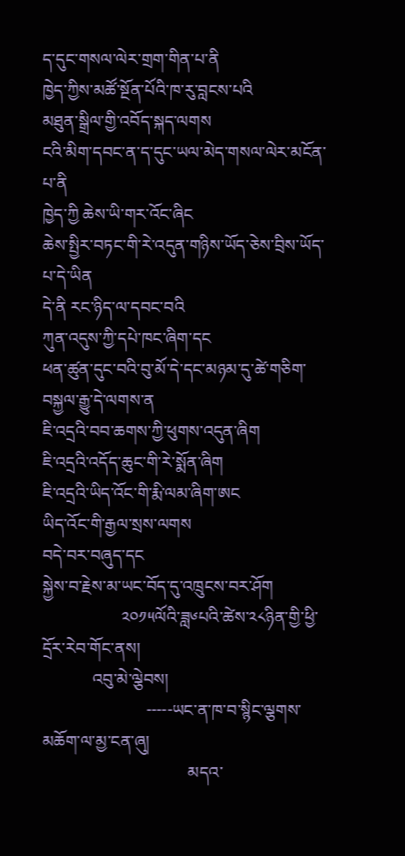ད་དུང་གསལ་ལེར་གྲག་གིན་པ་ནི
ཁྱེད་ཀྱིས་མཚོ་སྔོན་པོའི་ཁ་རུ་བླངས་པའི
མཐུན་སྒྲིལ་གྱི་འབོད་སྐད་ལགས
ངའི་མིག་དབང་ན་ད་དུང་ཡལ་མེད་གསལ་ལེར་མངོན་པ་ནི
ཁྱེད་ཀྱི ཆེས་ཡི་གར་འོང་ཞིང
ཆེས་སྤྱིར་བཏང་གི་རེ་འདུན་གཉིས་ཡོད་ཅེས་བྲིས་ཡོད་པ་དེ་ཡིན
དེ་ནི རང་ཉིད་ལ་དབང་བའི
ཀུན་འདུས་ཀྱི་དཔེ་ཁང་ཞིག་དང
ཕན་ཚུན་དུང་བའི་བུ་མོ་དེ་དང་མཉམ་དུ་ཚེ་གཅིག་བསྐྱལ་རྒྱུ་དེ་ལགས་ན
ཇི་འདྲའི་བབ་ཆགས་ཀྱི་ཕུགས་འདུན་ཞིག
ཇི་འདྲའི་འདོད་ཆུང་གི་རེ་སྨོན་ཞིག
ཇི་འདྲའི་ཡིད་འོང་གི་རྨི་ལམ་ཞིག་ཨང
ཡིད་འོང་གི་རྒྱལ་སྲས་ལགས
བདེ་བར་བཞུད་དང
སྐྱེས་བ་རྗེས་མ་ཡང་བོད་དུ་འཁྲུངས་བར་ཤོག
                   ༢༠༡༥ལོའི་ཟླ༦པའི་ཚེས་༢༨ཉིན་གྱི་ཕྱི་དྲོར་རེབ་གོང་ནས།
            འབུ་མེ་ལྕེབས།
                         -----ཡང་ན་ཁ་བ་སྙིང་ལྕགས་མཆོག་ལ་མྱ་ངན་ཞུ།
                                   མདའ་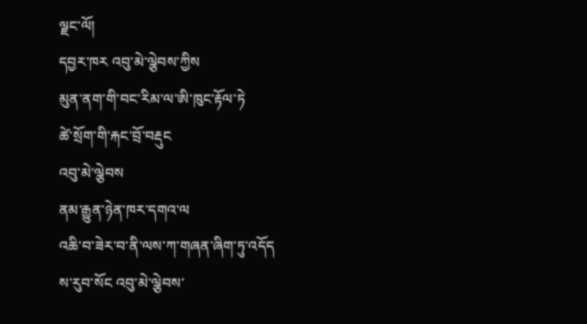ལྗང་ལོ།
དབྱར་ཁར འབུ་མེ་ལྕེབས་ཀྱིས
མུན་ནག་གི་བང་རིམ་ལ་ཨི་ཁུང་རྟོལ་ཏེ
ཚེ་སྲོག་གི་རྐང་བྲོ་བརྡུང
འབུ་མེ་ལྕེབས
ནམ་རྒྱུན་ཉེན་ཁར་དགའ་ལ
འཆི་བ་ཟེར་བ་ནི་ལས་ཀ་གཞན་ཞིག་ཏུ་འདོད
ས་རུབ་སོང འབུ་མེ་ལྕེབས་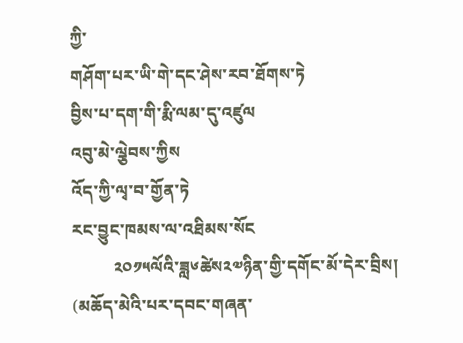ཀྱི་
གཤོག་པར་ཡི་གེ་དང་ཤེས་རབ་ཐོགས་ཏེ
བྱིས་པ་དག་གི་རྨི་ལམ་དུ་འཛུལ
འབུ་མེ་ལྕེབས་ཀྱིས
འོད་ཀྱི་ལྭ་བ་གྱོན་ཏེ
རང་བྱུང་ཁམས་ལ་འཐིམས་སོང
          ༢༠༡༥ལོའི་ཟླ༦ཚེས༢༧ཉིན་གྱི་དགོང་མོ་དེར་བྲིས།
(མཆོད་མེའི་པར་དབང་གཞན་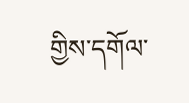གྱིས་དགོལ་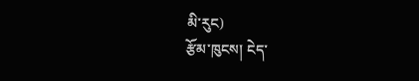མི་རུང)
རྩོམ་ཁུངས། ངེད་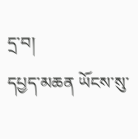དྲ་བ།
དཔྱད་མཆན ཡོངས་སུ་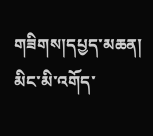གཟིགས།དཔྱད་མཆན།
མིང་མི་འགོད་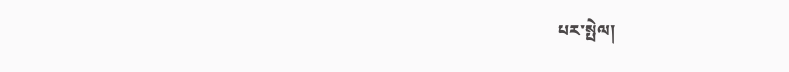པར་སྤེལ།